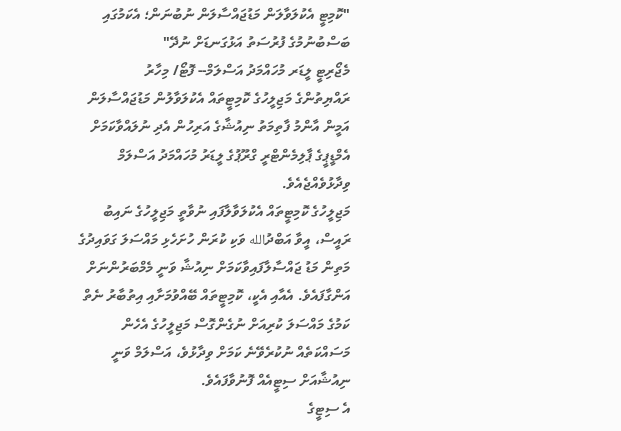"ކޮމިޓީ އެކުލަވާލަން މަޑުޖައްސާލަން ނުބުނަން؛ އެކަމުގައި ބަސްބުނުމުގެ ފުރުސަތު އަޅުގަނޑަށް ނުދޭ"
މެޖޯރިޓީ ލީޑަރ މުހައްމަދު އަސްލަމް-- ފޮޓޯ/ މިހާރު
ރައްޔިތުންގެ މަޖިލީހުގެ ކޮމިޓީތައް އެކުލަވާލުން މަޑުޖައްސާލަން އަމީން އާންމު ފާތިމަތު ނިއުޝާގެ އަރިހުން އެދި ނުލައްވާކަމަށް އެމްޑީޕީގެ ޕާލިމެންޓްރީ ގްރޫޕުގެ ލީޑަރު މުހައްމަދު އަސްލަމް ވިދާޅުވެއްޖެއެވެ.
މަޖިލީހުގެ ކޮމިޓީތައް އެކުލަވާލާފައި ނުވާތީ މަޖިލީހުގެ ނައިބު ރައީސް، އީވާ އަބްދުالله ވަކި ކުރަން ހުށަހެޅި މައްސަލަ ގަވައިދުގެ މަތިން މަޑު ޖައްސާލާފައިވާކަމަށް ނިއުޝާ ވަނީ މެމްބަރުންނަށް އަންގާފައެވެ. އެއާއި އެކީ، ކޮމިޓީތައް ބޭއްވުމަށާއި އިތުބާރު ނެތް ކަމުގެ މައްސަލަ ކުރިއަށް ނުގެންގޮސް މަޖިލީހުގެ އެހެން މަސައްކަތެއް ނުކުރެވޭނެ ކަމަށް ވިދާޅުވެ، އަސްލަމް ވަނީ ނިއުޝާއަށް ސިޓީއެއް ފޮނުވާފައެވެ.
އެ ސިޓީގެ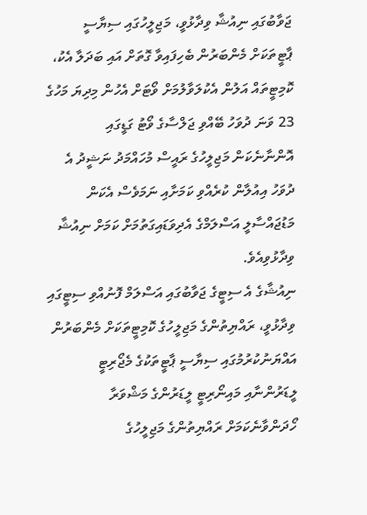ޖަވާބުގައި ނިއުޝާ ވިދާޅުވީ، މަޖިލީހުގައި ސިޔާސީ ޕާޓީތަކަށް މެންބަރުން ބެހިފައިވާ ގޮތަށް އައި ބަދަލާ އެކު، ކޮމިޓީތައް އަލުން އެކުލަވާލުމަށް ވޯޓަށް އެހުން މިދިޔަ މަހުގެ 23 ވަނަ ދުވަހު ބޭއްވި ޖަލްސާގެ ވޯޓު ގަޑީގައި އޮންނާނެކަން މަޖިލީހުގެ ރައީސް މުހައްމަދު ނަޝީދު އެ ދުވަހު އިއުލާން ކުރެއްވި ކަމަށާއި ނަމަވެސް އެކަން މަޑުޖައްސާލީ އަސްލަމްގެ އެދިވަޑައިގަތުމަށް ކަމަށް ނިއުޝާ ވިދާޅުވިއެވެ.
ނިއުޝާގެ އެ ސިޓީގެ ޖަވާބުގައި އަސްލަމް ފޮނުއްވި ސިޓީގައި ވިދާޅުވީ، ރައްޔިތުންގެ މަޖިލީހުގެ ކޮމިޓީތަކަށް މެންބަރުން އައްޔަނުކުރުމުގައި ސިޔާސީ ޕާޓީތަކުގެ މެޖޯރިޓީ ލީޑަރުންނާއި މައިނޯރިޓީ ލީޑަރުންގެ މަޝްވަރާ ހޯދަންވާނެކަމަށް ރައްޔިތުންގެ މަޖިލީހުގެ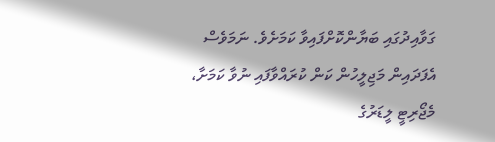ގަވާއިދުގައި ބަޔާންކޮށްފައިވާ ކަމަށެވެ. ނަމަވެސް އެފަދައިން މަޖިލީހުން ކަން ކުރައްވާފައި ނުވާ ކަމަށާ، މެޖޯރިޓީ ލީޑަރުގެ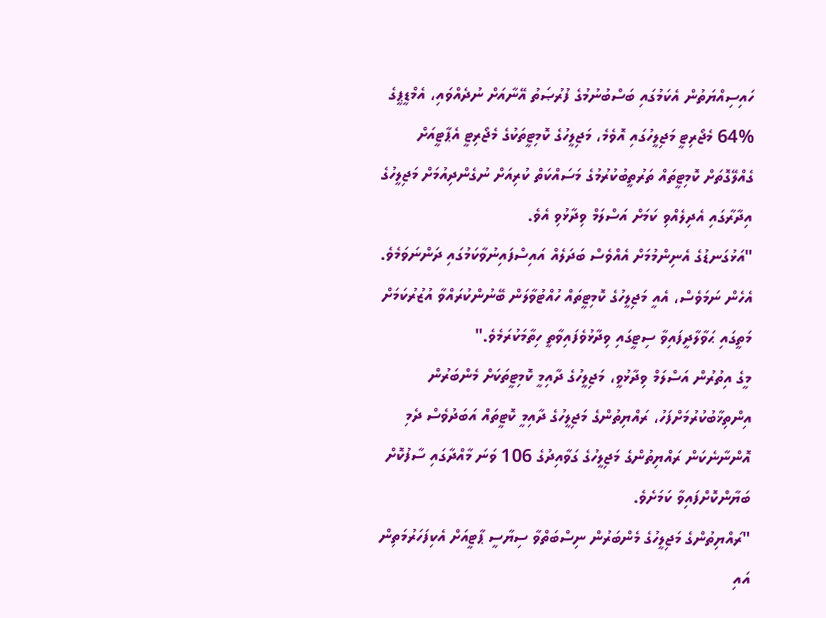ހައިސިއްޔަތުން އެކަމުގައި ބަސްބުނުމުގެ ފުރުޞަތު އޭނާއަށް ނުދެއްވައި، އެމްޑީޕީގެ %64 މެޖޯރިޓީ މަޖިލީހުގައި އޮވެމެ، މަޖިލީހުގެ ކޮމިޓީތަކުގެ މެޖޯރިޓީ އެޕާޓީއަށް ގެއްލޭގޮތަށް ކޮމިޓީތައް ތަރުތީބުކުރުމުގެ މަސައްކަތް ކުރިއަށް ނުގެންދިއުމަށް މަޖިލީހުގެ އިދާރާގައި އެދިލެއްވި ކަމަށް އަސްލަމް ވިދާޅުވި އެވެ.
"އަޅުގަނޑުގެ އެނިންމުމަށް އެއްވެސް ބަދަލެއް އައިސްފައިނުވާކަމުގައި ދަންނަވަމެވެ. އެހެން ނަމަވެސް، އެއީ މަޖިލީހުގެ ކޮމިޓީތައް ހުއްޓުވާލަން ބޭނުންކުރައްވާ އުޒުރުކަމަށް މަތީގައި ޙަވާލާދީފައިވާ ސިޓީގައި ވިދާޅުވެފައިވާތީ ހިތާމަކުރަމެވެ."
މީގެ އިތުރުން އަސްލަމް ވިދާޅުވީ، މަޖިލީހުގެ ދާއިމީ ކޮމިޓީތަކަށް މެންބަރުން އިންތިޚާބުކުރުމަށްފަހު، ރައްޔިތުންގެ މަޖިލީހުގެ ދާއިމީ ކޮޓީތައް އަބަދުވެސް ދެމި އޮންނާނެކަން ރައްޔިތުންގެ މަޖިލީހުގެ ގަވާއިދުގެ 106 ވަނަ މާއްދާގައި ސާފުކޮށް ބަޔާންކޮށްފައިވާ ކަމަށެވެ.
"ރައްޔިތުންގެ މަޖިލީހުގެ މެންބަރުން ނިސްބަތްވާ ސިޔާސީ ޕާޓީއަށް އެކިފަހަރުމަތިން އައި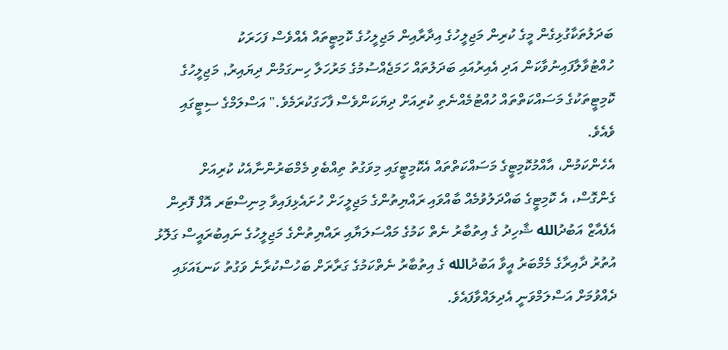ބަދަލުތަކާގުޅިގެން މީގެ ކުރިން މަޖިލީހުގެ އިދާރާއިން މަޖިލީހުގެ ކޮމިޓީތައް އެއްވެސް ފަހަރަކު ހުއްޓުވާލާފައިނުވާކަން އަދި އެއިރުއައި ބަދަލުތައް ހަމަޖެއްސުމުގެ މަރުހަލާ ހިނގަމުން ދިޔައިރު, މަޖިލީހުގެ ކޮމިޓީތަކުގެ މަސައްކަތްތައް ހުއްޓުމެއްނެތި ކުރިއަށް ދިޔަކަންވެސް ފާހަގަކުރަމެވެ." އަސްލަމްގެ ސިޓީގައި ވެއެވެ.
އެހެންކަމުން، އާއްމުކޮމިޓީގެ މަސައްކަތްތައް އެކޮމިޓީގައި މިވަގުތު ތިއްބެވި މެމްބަރުންނާއެކު ކުރިއަށް ގެންގޮސް، އެ ކޮމިޓީގެ ބައްދަލުވުމެއް ބާއްވައި ރައްޔިތުންގެ މަޖިލީހަށް ހުށައެޅިފައިވާ މިނިސްޓަރ އޮފް ފޮރިން އެފެއާޒް އަބުދުالله ޝާހިދު ގެ އިތުބާރު ނެތް ކަމުގެ މައްސަލަޔާއި ރައްޔިތުންގެ މަޖިލީހުގެ ނައިބުރައީސް ގަލޮޅު އުތުރު ދާއިރާގެ މެމްބަރު އީވާ އަބުދުالله ގެ އިތުބާރު ނެތްކަމުގެ ގަރާރަށް ބަހުސްކުރާނެ ވަގުތު ކަނޑައަޅައި ދެއްވުމަށް އަސްލަމްވަނީ އެދިލައްވާފައެވެ.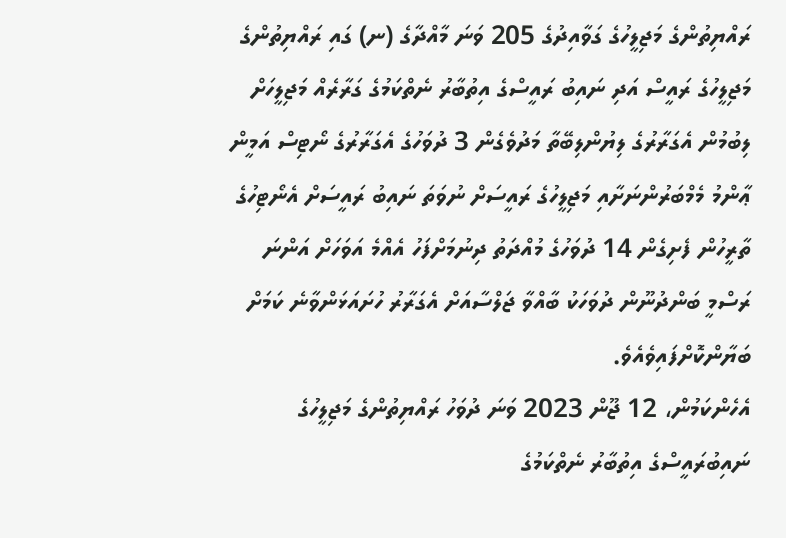ރައްޔިތުންގެ މަޖިލީހުގެ ގަވާއިދުގެ 205 ވަނަ މާއްދާގެ (ނ) ގައި ރައްޔިތުންގެ މަޖިލީހުގެ ރައީސް އަދި ނައިބު ރައީސްގެ އިތުބާރު ނެތްކަމުގެ ގަރާރެއް މަޖިލީހަށް ލިބުމުން އެގަރާރުގެ ލިޔުންލިބޭތާ މަދުވެގެން 3 ދުވަހުގެ އެގަރާރުގެ ނޯޓިސް އަމީން ޢާންމު މެމްބަރުންނަށާއި މަޖިލީހުގެ ރައީސަށް ނުވަތަ ނައިބު ރައީސަށް އެނޯޓިހުގެ ތާރީހުން ފެށިގެން 14 ދުވަހުގެ މުއްދަތު ދިނުމަށްފަހު އެއްމެ އަވަހަށް އަންނަ ރަސްމީ ބަންދުނޫން ދުވަހަކު ބާއްވާ ޖަލްސާއަށް އެގަރާރު ހުށައަޅަންވާނެ ކަމަށް ބަޔާންކޮށްފައިވެއެވެ.
އެހެންކަމުން، 12 ޖޫން 2023 ވަނަ ދުވަހު ރައްޔިތުންގެ މަޖިލީހުގެ ނައިބުރައީސްގެ އިތުބާރު ނެތްކަމުގެ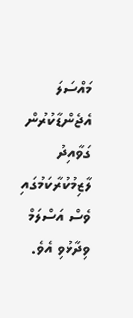މައްސަލަ އެޖެންޑާކުރުން ގަވާއިދު ލާޒިމުކުރާކަމުގައި ވެސް އަސްލަމް ވިދާޅުވި އެވެ.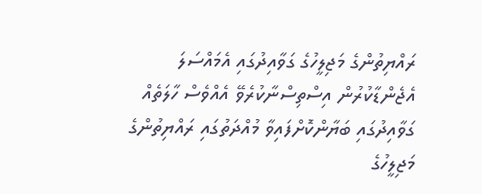ރައްޔިތުންގެ މަޖިލީހުގެ ގަވާއިދުގައި އެމައްސަލަ އެޖެންޑާކުރުން އިސްތިސްނާކުރެވޭ އެއްވެސް ހާލަތެއް ގަވާއިދުގައި ބަޔާންކޮށްފައިވާ މުއްދަތުގައި ރައްޔިތުންގެ މަޖިލީހުގެ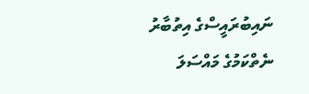ނައިބުރައީސްގެ އިތުބާރު ނެތްކަމުގެ މައްސަލަ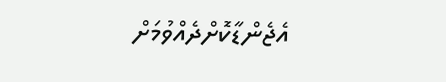އެޖެންޑާކޮށްދެއްވުމަށް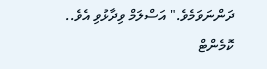ދަންނަވަމެވެ." އަސްލަމް ވިދާޅުވި އެވެ..
ކޮމެންޓް